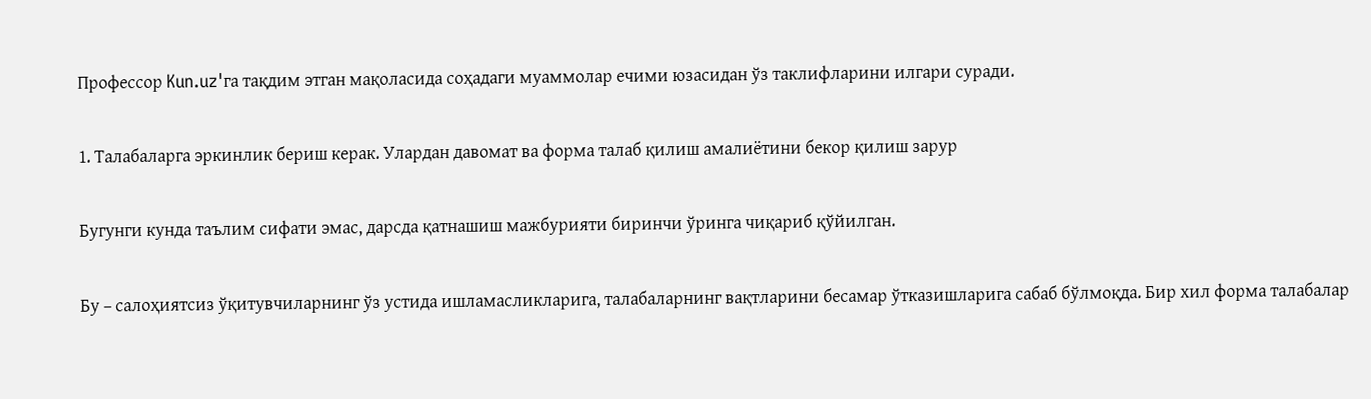Профессор Kun.uz'га тақдим этган мақоласида соҳадаги муаммолар ечими юзасидан ўз таклифларини илгари суради.

1. Талабаларга эркинлик бериш керак. Улардан давомат ва форма талаб қилиш амалиётини бекор қилиш зарур

Бугунги кунда таълим сифати эмас, дарсда қатнашиш мажбурияти биринчи ўринга чиқариб қўйилган.

Бу – салоҳиятсиз ўқитувчиларнинг ўз устида ишламасликларига, талабаларнинг вақтларини бесамар ўтказишларига сабаб бўлмоқда. Бир хил форма талабалар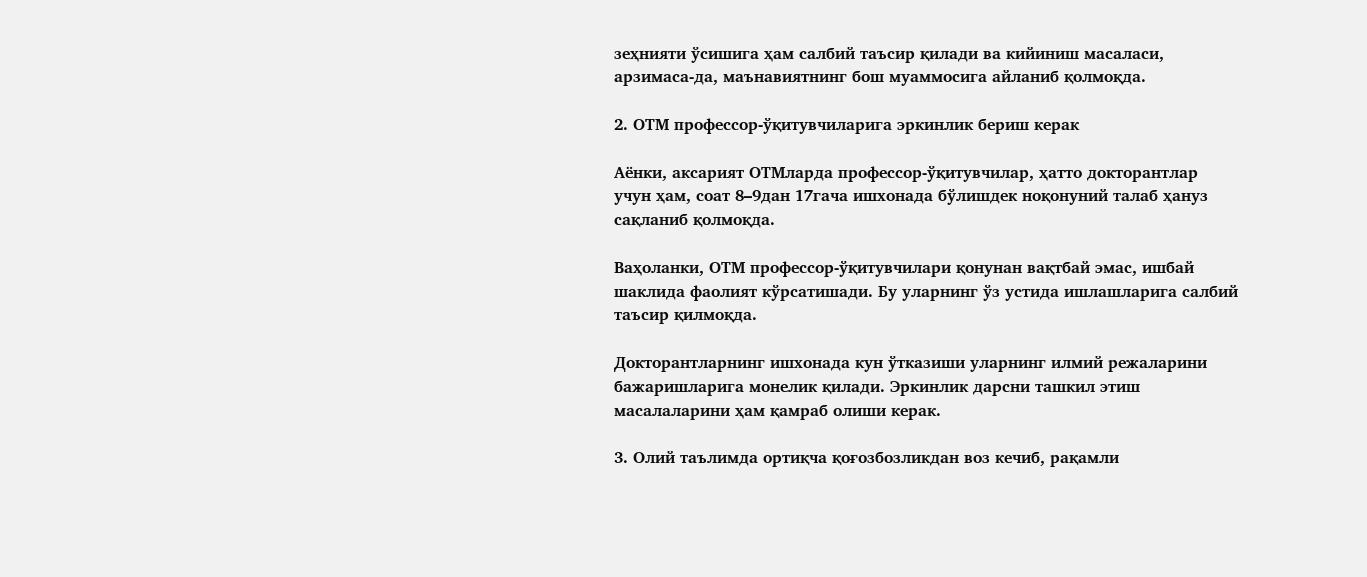зеҳнияти ўсишига ҳам салбий таъсир қилади ва кийиниш масаласи, арзимаса-да, маънавиятнинг бош муаммосига айланиб қолмоқда.

2. ОТМ профессор-ўқитувчиларига эркинлик бериш керак

Аёнки, аксарият ОТМларда профессор-ўқитувчилар, ҳатто докторантлар учун ҳам, соат 8–9дан 17гача ишхонада бўлишдек ноқонуний талаб ҳануз сақланиб қолмоқда.

Ваҳоланки, ОТМ профессор-ўқитувчилари қонунан вақтбай эмас, ишбай шаклида фаолият кўрсатишади. Бу уларнинг ўз устида ишлашларига салбий таъсир қилмоқда.

Докторантларнинг ишхонада кун ўтказиши уларнинг илмий режаларини бажаришларига монелик қилади. Эркинлик дарсни ташкил этиш масалаларини ҳам қамраб олиши керак.

3. Олий таълимда ортиқча қоғозбозликдан воз кечиб, рақамли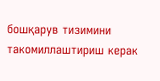бошқарув тизимини такомиллаштириш керак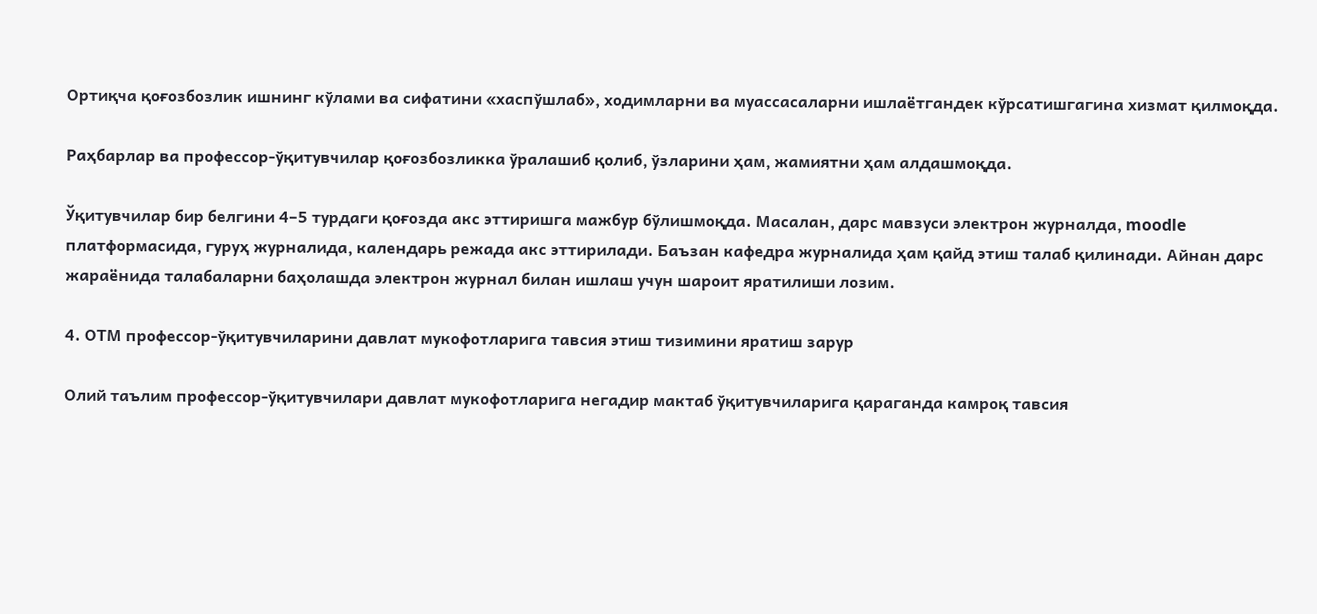Ортиқча қоғозбозлик ишнинг кўлами ва сифатини «хаспўшлаб», ходимларни ва муассасаларни ишлаётгандек кўрсатишгагина хизмат қилмоқда.

Раҳбарлар ва профессор-ўқитувчилар қоғозбозликка ўралашиб қолиб, ўзларини ҳам, жамиятни ҳам алдашмоқда.

Ўқитувчилар бир белгини 4–5 турдаги қоғозда акс эттиришга мажбур бўлишмоқда. Масалан, дарс мавзуси электрон журналда, moodle платформасида, гуруҳ журналида, календарь режада акс эттирилади. Баъзан кафедра журналида ҳам қайд этиш талаб қилинади. Айнан дарс жараёнида талабаларни баҳолашда электрон журнал билан ишлаш учун шароит яратилиши лозим.

4. ОТМ профессор-ўқитувчиларини давлат мукофотларига тавсия этиш тизимини яратиш зарур

Олий таълим профессор-ўқитувчилари давлат мукофотларига негадир мактаб ўқитувчиларига қараганда камроқ тавсия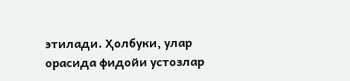этилади. Ҳолбуки, улар орасида фидойи устозлар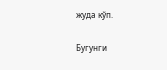жуда кўп.

Бугунги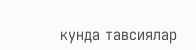кунда тавсиялар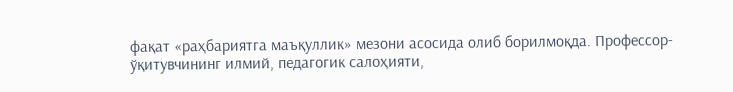фақат «раҳбариятга маъқуллик» мезони асосида олиб борилмоқда. Профессор-ўқитувчининг илмий, педагогик салоҳияти,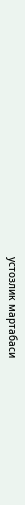устозлик мартабаси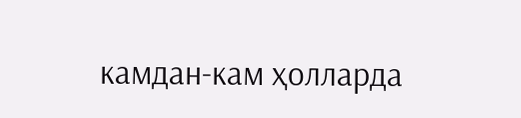камдан-кам ҳолларда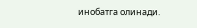инобатга олинади.